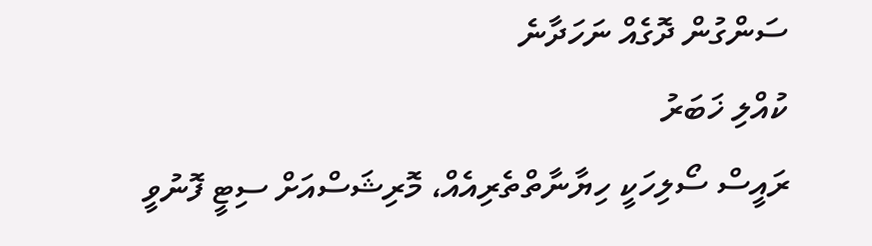ސަންގުން ދޮގެއް ނަހަދާނެ
ކުއްލި ޚަބަރު
ރައީސް ސޯލިހަކީ ހިޔާނާތްތެރިއެއް، މޮރިޝަސްއަށް ސިޓީ ފޮނުވީ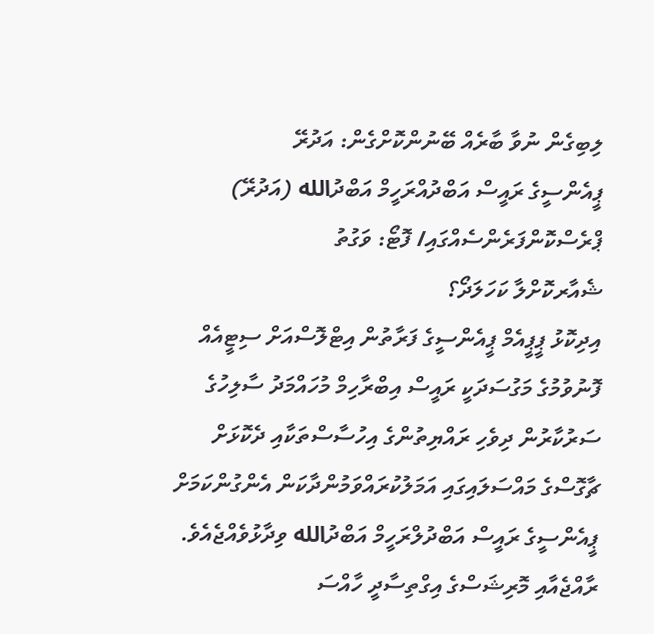ލިބިގެން ނުވާ ބާރެއް ބޭނުންކޮށްގެން: އަދުރޭ
ޕީއެންސީގެ ރައީސް އަބްދުއްރަހީމް އަބްދުالله (އަދުރޭ) ޕްރެސްކޮންފަރެންސެއްގައި/ ފޮޓޯ: ވަގުތު
ޝެއާރކޮށްލާ ކަހަލަދޯ؟
އިދިކޮޅު ޕީޕީއެމް ޕީއެންސީގެ ފަރާތުން އިޓްލޮސްއަށް ސިޓީއެއް ފޮނުވުމުގެ މަގުސަދަކީ ރައީސް އިބްރާހިމް މުހައްމަދު ސާލިހުގެ ސަރުކާރުން ދިވެހި ރައްޔިތުންގެ އިހުސާސްތަކާއި ދެކޮޅަށް ޗާގޮސްގެ މައްސަލައިގައި އަމަލުކުރައްވަމުންދާކަން އެންގުންކަމަށް ޕީއެންސީގެ ރައީސް އަބްދުލްރަހީމް އަބްދުالله ވިދާޅުވެއްޖެއެވެ.
ރާއްޖެއާއި މޮރިޝަސްގެ އިގްތިސާދީ ހާއްސަ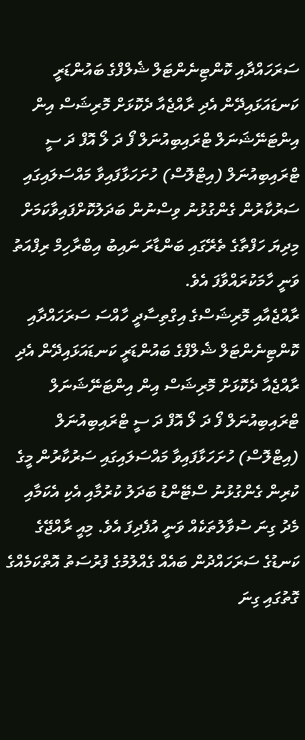ސަރަހައްދާއި ކޮންޓިނެންޓަލް ޝެލްފްގެ ބައުންޑަރީ ކަނޑައަޅައިދޭން އެދި ރާއްޖެއާ ދެކޮޅަށް މޮރިޝަސް އިން އިންޓަނޭޝަނަލް ޓްރައިބިއުނަލް ފޯ ދަ ލޯ އޮފް ދަ ސީ ޓްރައިބިއުނަލް (އިޓްލޮސް) ހުށަހަޅާފައިވާ މައްސަލައިގައި ސަރުކާރުން ގެންގުޅުނު ވިސްނުން ބަދަލުކޮށްފައިވާކަމަށް މިދިޔަ ހަފްތާގެ ތެރޭގައި ބަންޑާރަ ނައިބު އިބްރާހިމް ރިފްއަތު ވަނީ ހާމަކުރައްވާފަ އެވެ.
ރާއްޖެއާއި މޮރިޝަސްގެ އިގްތިސާދީ ހާއްސަ ސަރަހައްދާއި ކޮންޓިނެންޓަލް ޝެލްފްގެ ބައުންޑަރީ ކަނޑައަޅައިދޭން އެދި ރާއްޖެއާ ދެކޮޅަށް މޮރިޝަސް އިން އިންޓަނޭޝަނަލް ޓްރައިބިއުނަލް ފޯ ދަ ލޯ އޮފް ދަ ސީ ޓްރައިބިއުނަލް (އިޓްލޮސް) ހުށަހަޅާފައިވާ މައްސަލައިގައި ސަރުކާރުން މީގެ ކުރިން ގެންގުޅުނު ސްޓޭންޑު ބަދަލު ކުރުމާއި އެކި އެކަމާއި މެދު ގިނަ ސުވާލުތަކެއް ވަނީ އުފެދިފަ އެވެ. މިއީ ރާއްޖޭގެ ކަނޑުގެ ސަރަހައްދުން ބައެއް ގެއްލުމުގެ ފުރުސަތު އޮތްކަމެއްގެ ގޮތުގައި ގިނަ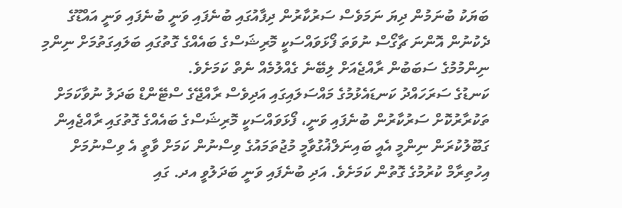ބަޔަކު ބުނަމުން ދިޔަ ނަމަވެސް ސަރުކާރުން ދިފާއުގައި ބުނެފައި ވަނީ ބުނެފައި ވަނީ އައްޑޫގެ ދެކުނުން އޮންނަ ޗާގޯސް ނުވަތަ ފޯޅަވައްސަކީ މޮރިޝަސްގެ ބައެއްގެ ގޮތުގައި ބަލައިގަތުމަށް ނިންމި ނިންމުމުގެ ސަބަބުން ރާއްޖެއަށް ލިބޭނެ ގެއްލުމެއް ނެތް ކަމަށެވެ.
ކަނޑުގެ ސަރަހައްދު ކަނޑައެޅުމުގެ މައްސަލައިގައި އަދިވެސް ރާއްޖޭގެ ސްޓޭންޑް ބަދަލު ނުވާކަމަށް ތަކުރާރުކޮށް ސަރުކާރުން ބުނެފައި ވަނީ، ފޯޅަވައްސަކީ މޮރިޝަސްގެ ބައެއްގެ ގޮތުގައި ރާއްޖެއިން ގަބޫލުކުރަން ނިންމީ އެއީ ބައިނަލްޣުގުވާމީ މުޖުތަމައުގެ ވިސްނުން ކަމަށް ވާތީ އެ ވިސްނުމަށް އިހުތިރާމް ކުރުމުގެ ގޮތުން ކަމަށެވެ. އަދި ބުނެފައި ވަނީ ބަދަލުވީ އދ. ގައި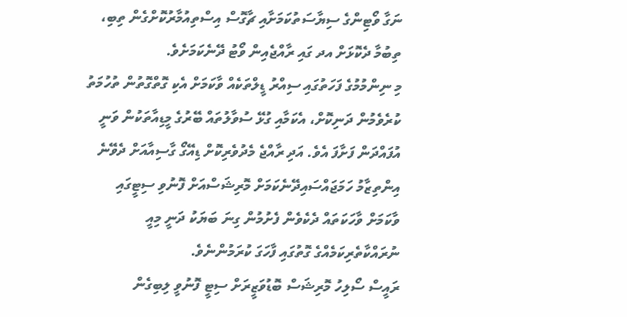ނަގާ ވޯޓިންގެ ސިޔާސަތުކަމަށާއި ޗާގޮސް އިސްތިއުމާރުކޮށްގެން ތިބި، ތިބުމާ ދެކޮޅަށް އދ ގައި ރާއްޖެއިން ވޯޓު ދޭނެކަމަށެވެ.
މި ނިންމުމުގެ ފަހަތުގައި ސިއްރު ޑީލްތަކެއް ވާކަމަށް އެކި ގޮތްގޮތުން ތުހުމަތު ކުރެވެމުން ދަނިކޮށް، އެކަމާއި ގުޅޭ ސުވާލުތައް ބޭރުގެ މީޑިއާތަކުން ވަނީ އުފައްދަން ފަށާފަ އެވެ. އަދި ރާއްޖެ މެދުވެރިކޮށް ޑިއޭގޯ ގާސިއާއަށް ދެވޭނެ އިންތިޒާމު ހަމަޖައްސައިދޭނެކަމަށް މޮރިޝަސްއަށް ފޮނުވި ސިޓީގައި ވާކަމަށް ވާހަކަތައް ދެކެވެން ފެށުމުން ގިނަ ބަޔަކު ދަނީ މިއީ ނުރައްކާތެރިކަމެއްގެ ގޮތުގައި ފާހަގަ ކުރަމުންނެވެ.
ރައީސް ސޯލިހު މޮރިޝަސް ބޮޑުވަޒީރަށް ސިޓީ ފޮނުވީ ލިބިގެން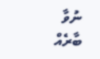ނުވާ ބާރެއް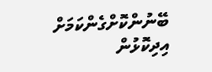ބޭނުންކޮށްގެންކަމަށް އިދިކޮޅުން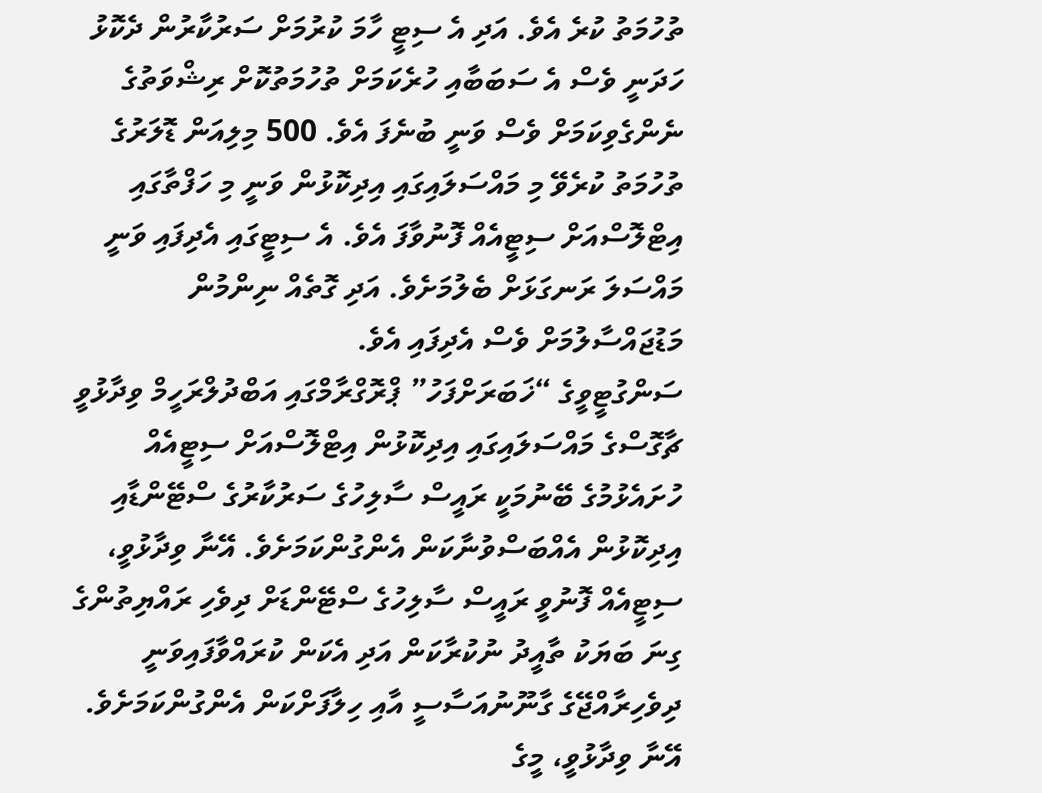ތުހުމަތު ކުރެ އެވެ. އަދި އެ ސިޓީ ހާމަ ކުރުމަށް ސަރުކާރުން ދެކޮޅު ހަދަނީ ވެސް އެ ސަބަބާއި ހުރެކަމަށް ތުހުމަތުކޮށް ރިޝްވަތުގެ ނެންގެވިކަމަށް ވެސް ވަނީ ބުނެފަ އެވެ. 500 މިލިއަން ޑޮލަރުގެ ތުހުމަތު ކުރެވޭ މި މައްސަލައިގައި އިދިކޮޅުން ވަނީ މި ހަފްތާގައި އިޓްލޮސްއަށް ސިޓީއެއް ފޮނުވާފަ އެވެ. އެ ސިޓީގައި އެދިފައި ވަނީ މައްސަލަ ރަނގަޅަށް ބެލުމަށެވެ. އަދި ގޮތެއް ނިންމުން މަޑުޖައްސާލުމަށް ވެސް އެދިފައި އެވެ.
ސަންގުޓީވީގެ “ޚަބަރަށްފަހު” ޕްރޮގްރާމްގައި އަބްދުލްރަހީމް ވިދާޅުވީ ޗާގޮސްގެ މައްސަލައިގައި އިދިކޮޅުން އިޓްލޮސްއަށް ސިޓީއެއް ހުށައެޅުމުގެ ބޭނުމަކީ ރައީސް ސާލިހުގެ ސަރުކާރުގެ ސްޓޭންޑާއި އިދިކޮޅުން އެއްބަސްވުނާކަން އެންގުންކަމަށެވެ. އޭނާ ވިދާޅުވީ، ސިޓީއެއް ފޮނުވީ ރައީސް ސާލިހުގެ ސްޓޭންޑަށް ދިވެހި ރައްޔިތުންގެ ގިނަ ބަޔަކު ތާއީދު ނުކުރާކަން އަދި އެކަން ކުރައްވާފައިވަނީ ދިވެހިރާއްޖޭގެ ގާނޫނުއަސާސީ އާއި ހިލާފަށްކަން އެންގުންކަމަށެވެ. އޭނާ ވިދާޅުވީ، މީގެ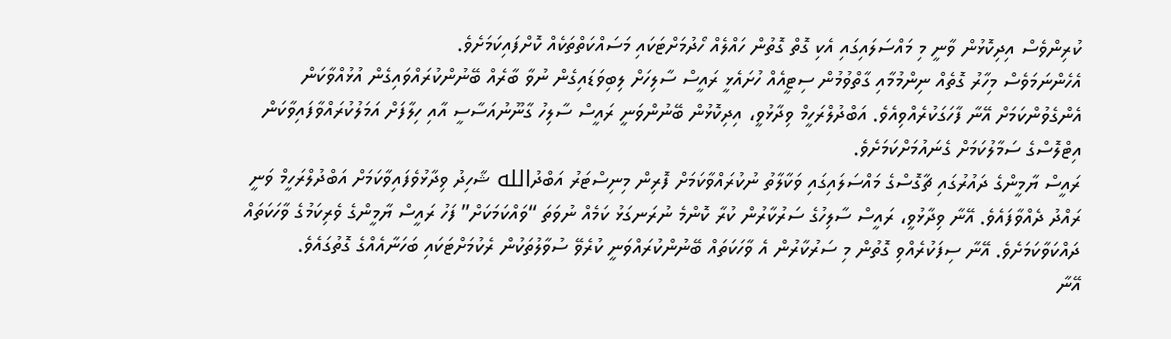ކުރިންވެސް އިދިކޮޅުން ވާނީ މި މައްސަލައިގައި އެކި ގޮތް ގޮތުން ހައްލެއް ހޯދުމަށްޓަކައި މަސައްކަތްތަކެއް ކޮށްފައިކަމަށެވެ.
އެހެންނަމަވެސް މިހާރު ގޮތެއް ނިންމުމާއި ގާތްވުމުން ސިޓީއެއް ހުށައެޅީ ރައީސް ސާލިހަށް ލިބިވަޑައިގެން ނުވާ ބާރެއް ބޭނުންކުރައްވައިގެން އުޅުއްވާކަން އެންގެވުންކަމަށް އޭނާ ފާހަގަކުރެއްވިއެވެ. އަބްދުލްރަހީމް ވިދާޅުވީ، އިދިކޮޅުން ބޭނުންވަނީ ރައީސް ސާލިހު ގާނޫނުއަސާސީ އާއި ހިލާފަށް އަމަލުކުރައްވާފައިވާކަން އިޓްލޮސްގެ ސަމާލުކަމަށް ގެނައުމަށްކަމަށެވެ.
ރައީސް ޔާމީންގެ ދައުރުގައި ޗާގޮސްގެ މައްސަލައިގައި ވަކާލާތު ނުކުރައްވާކަމަށް ފޮރިން މިނިސްޓަރު އަބްދުالله ޝާހިދު ވިދާޅުވެފައިވާކަމަށް އަބްދުލްރަހީމް ވަނީ ރައްދު ދެއްވާފައެވެ. އޭނާ ވިދާޅުވީ، ރައީސް ސާލިހުގެ ސަރުކާރުން ކުރާ ކޮންމެ ނުރަނގަޅު ކަމެއް ނުވަތަ “ވައްކަމަކަށް” ފަހު ރައީސް ޔާމީންގެ ވެރިކަމުގެ ވާހަކަތައް ދައްކަވާކަމަށެވެ. އޭނާ ސިފަކުރެއްވި ގޮތުން މި ސަރުކާރުން އެ ވާހަކަތައް ބޭނުންކުރައްވަނީ ކުރެވޭ ސުވާލުތަކުން ރެކުމަށްޓަކައި ބަހަނާއެއްގެ ގޮތުގައެވެ.
އޭނާ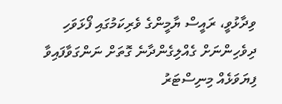ވިދާޅުވީ، ރައީސް ޔާމީންގެ ވެރިކަމުގައި ފޯޅަވަހި ދިވެހިންނަށް ގެއްލިގެންދާނެ ގޮތަށް ނަންގަވާފައިވާ ފިޔަވަޅެއް މިނިސްޓަރު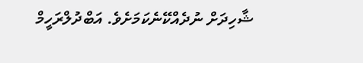ޝާހިދަށް ނުދެއްކޭނެކަމަށެވެ. އަބްދުލްރަހީމް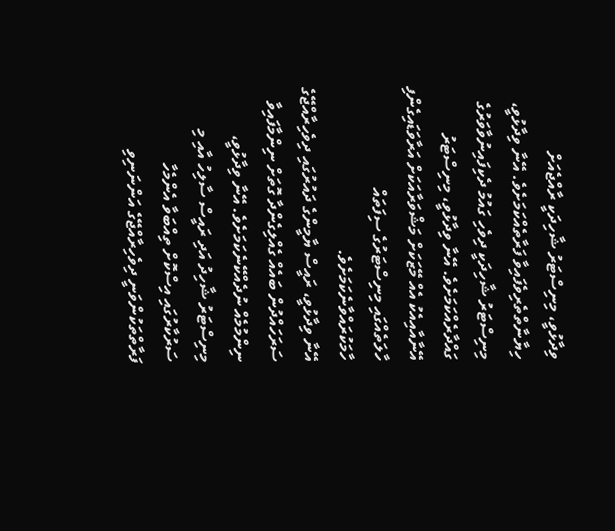ވިދާޅުވީ، މިނިސްޓަރު ޝާހިދަކީ ރާއްޖެއަށް ހިޔާނާތްތެރިވެފައިވާ ފަރާތެއްކަމަށެވެ. އޭނާ ވިދާޅުވީ، މިނިސްޓަރު ޝާހިދަކީ ދިވެހި ގައުމު ދެކިފައިނުވާވަރުގެ ގައްދާރެއްކަމަށެވެ. އޭނާ ވިދާޅުވީ، މިނިސްޓަރު އޭނާއާއިއެކު އެއް މޭޒަކަށް މަޝްވަރާއަކަށް އަރާވަޑައިގެންފި ހާލަތެއްގައި މިނިސްޓަރުގެ ސިފަތައް ހާމަކުރައްވާނެކަމަށެވެ.
އޭނާ ވިދާޅުވީ، ރައީސް ޔާމީންގެ ދައުރުގައި ދިވެހިރާއްޖޭގެ ސަރަހައްދުން ބައެއް ގެއްލިގެންދާ ގޮތަށް ނިންމާފައިވާ ނިންމުމެއް ނުދެއްކޭނެކަމަށެވެ. އޭނާ ވިދާޅުވީ، މިނިސްޓަރު ޝާހިދު އަދި ރައީސް ސާލިހު އާއި މި ސަރުކާރުގައި އިސްކޮށް ތިއްބަވާ އެންމެހާ ފަރާތްތަކުންވަނީ ދިވެހިރާއްޖޭގެ އަންނަނިވި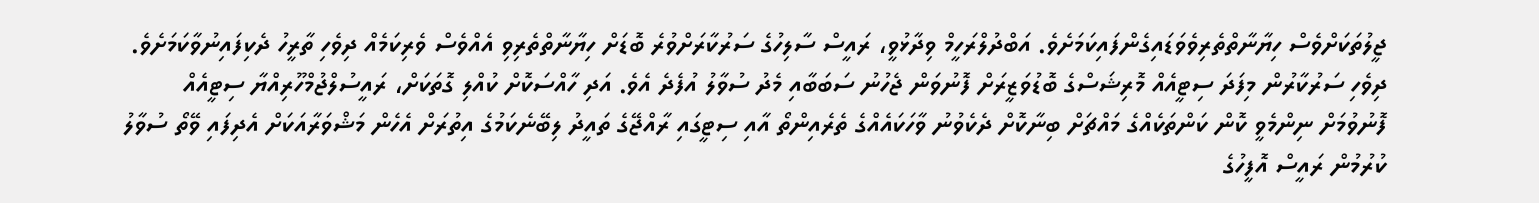ޖީލުތަކަށްވެސް ހިޔާނާތްތެރިވެވަޑައިގެންފައިކަމަށެވެ. އަބްދުލްރަހީމް ވިދާޅުވީ، ރައީސް ސާލިހުގެ ސަރުކާރަށްވުރެ ބޮޑަށް ހިޔާނާތްތެރިވި އެއްވެސް ވެރިކަމެއް ދިވެހި ތާރީހު ދެކިފައިނުވާކަމަށެވެ.
ދިވެހި ސަރުކާރުން މިފަދަ ސިޓީއެއް މޮރިޝަސްގެ ބޮޑުވަޒީރަށް ފޮނުވަން ޖެހުނު ސަބަބާއި މެދު ސުވާލު އުފެދެ އެވެ. އަދި ހާއްސަކޮށް ކުއްލި ގޮތަކަށް، ރައީސުލްޖުމްހޫރިއްޔާ ސިޓީއެއް ފޮނުވުމަށް ނިންމެވީ ކޮން ކަންތަކެއްގެ މައްޗަށް ބިނާކޮށް ދެކެވުނު ވާހަކައެއްގެ ތެރެއިންތޯ އާއި ސިޓީގައި ރާއްޖޭގެ ތައީދު ލިބޭނެކަމުގެ އިތުރަށް އެހެން މަޝްވަރާއަކަށް އެދިފައި ވޭތޯ ސުވާލު ކުރުމުން ރައީސް އޮފީހުގެ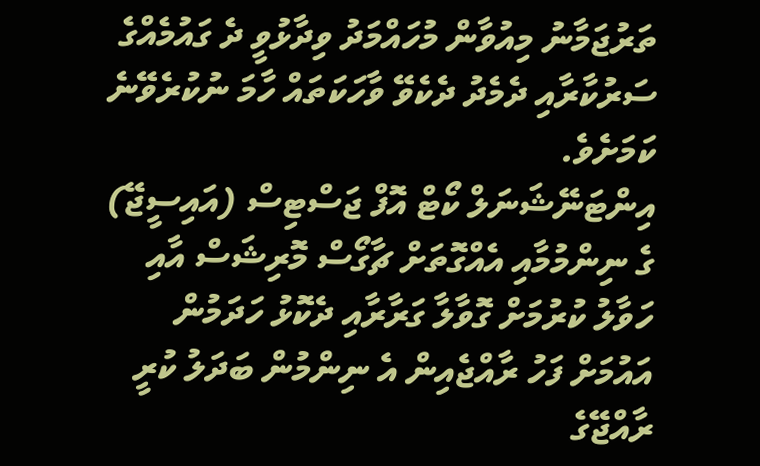ތަރުޖަމާނު މިއުވާން މުހައްމަދު ވިދާޅުވީ ދެ ގައުމެއްގެ ސަރުކާރާއި ދެމެދު ދެކެވޭ ވާހަކަތައް ހާމަ ނުކުރެވޭނެ ކަމަށެވެ.
އިންޓަނޭޝަނަލް ކޯޓް އޮފް ޖަސްޓިސް (އައިސީޖޭ) ގެ ނިންމުމާއި އެއްގޮތަށް ޗާގޯސް މޮރިޝަސް އާއި ހަވާލު ކުރުމަށް ގޮވާލާ ގަރާރާއި ދެކޮޅު ހަދަމުން އައުމަށް ފަހު ރާއްޖެއިން އެ ނިންމުން ބަދަލު ކުރީ ރާއްޖޭގެ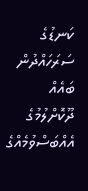ކަނޑުގެ ސަރަހައްދުން ބައެއް ދޫކޮށްލުމުގެ އެއްބަސްވުމެއްގެ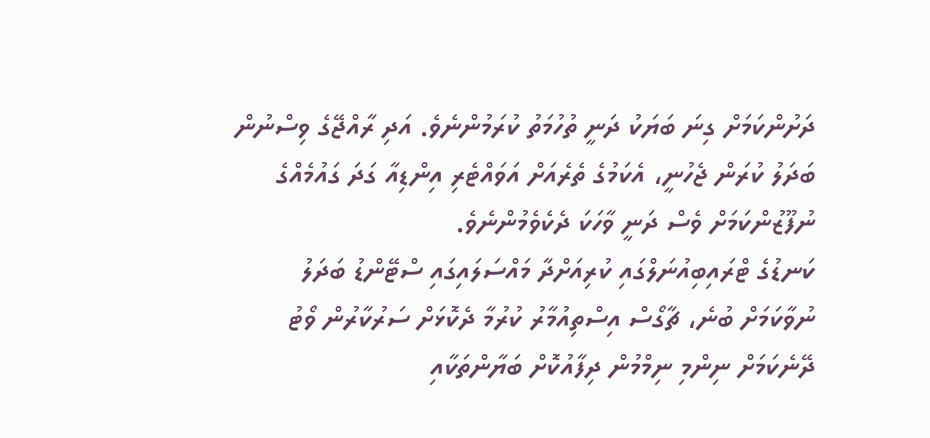ދަށުންކަމަށް ގިނަ ބަޔަކު ދަނީ ތުހުމަތު ކުރަމުންނެވެ. އަދި ރާއްޖޭގެ ވިސްނުން ބަދަލު ކުރަން ޖެހުނީ، އެކަމުގެ ތެރެއަށް އަވައްޓެރި އިންޑިއާ ގަދަ ގައުމެއްގެ ނުފޫޒުންކަމަށް ވެސް ދަނީ ވާހަކަ ދެކެވެމުންނެވެ.
ކަނޑުގެ ޓްރައިބިއުނަލްގައި ކުރިއަށްދާ މައްސަލައިގައި ސްޓޭންޑު ބަދަލު ނުވާކަމަށް ބުނެ، ޗާގޯސް އިސްތިއުމާރު ކުރުމާ ދެކޮޅަށް ސަރުކާރުން ވޯޓު ދޭނެކަމަށް ނިންމި ނިމްމުން ދިފާއުކޮށް ބަޔާންތަކާއި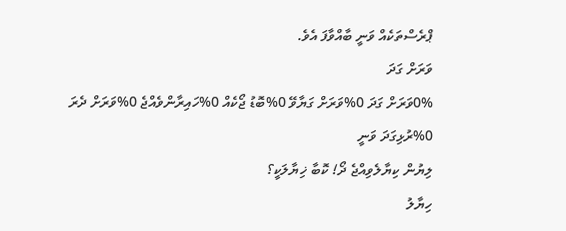ޕްރެސްތަކެއް ވަނީ ބާއްވާފަ އެވެ.
ވަރަށް ގަދަ
0%ވަރަށް ގަދަ 0%ވަރަށް ގަޔާވޭ 0%ބޮޑު ޖޯކެއް 0%ހައިރާންވެއްޖެ 0%ވަރަށް ދެރަ 0%ރުޅިގަދަ ވަނީ
ލިޔުން ކިޔާލެވިއްޖެ ދޯ! ކޮބާ ޚިޔާލަކީ؟
ހިޔާލު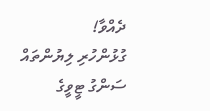ދެއްވާ!
ގުޅުންހުރި ލިޔުންތައް
ސަންގު ޓީވީގެ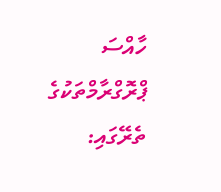ހާއްސަ ޕްރޮގްރާމްތަކުގެ ތެރޭގައި: